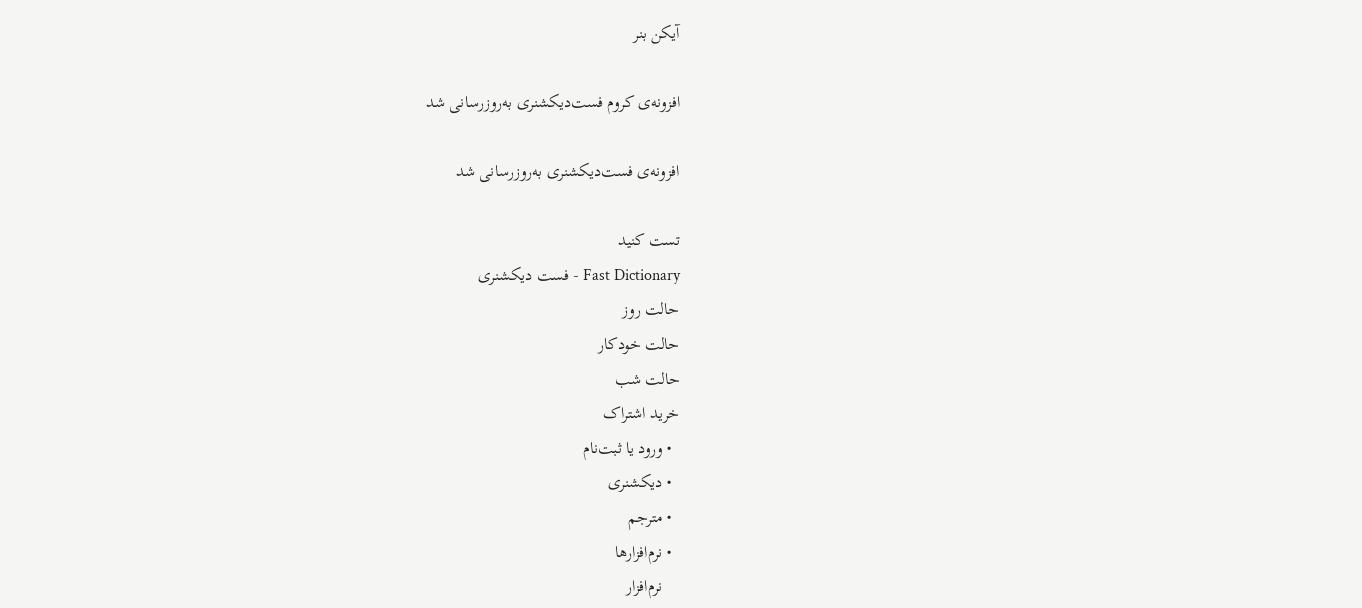آیکن بنر

افزونه‌ی کروم فست‌دیکشنری به‌روزرسانی شد

افزونه‌ی فست‌دیکشنری به‌روزرسانی شد

تست کنید
Fast Dictionary - فست دیکشنری
حالت روز
حالت خودکار
حالت شب
خرید اشتراک
  • ورود یا ثبت‌نام
  • دیکشنری
  • مترجم
  • نرم‌افزار‌ها
    نرم‌افزار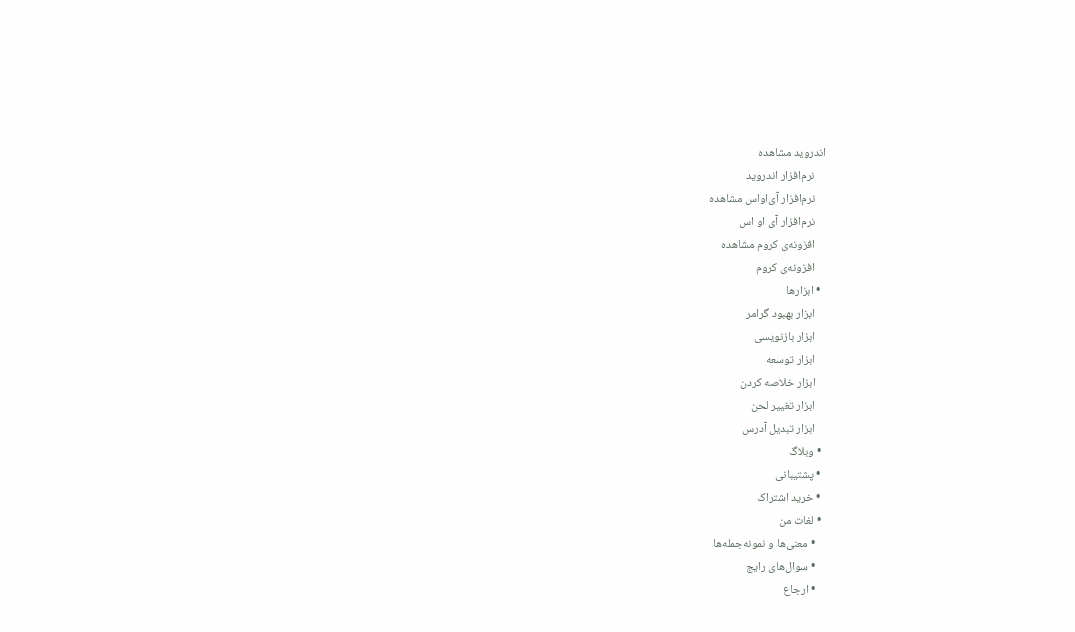اندروید مشاهده
    نرم‌افزار اندروید
    نرم‌افزار آی‌او‌اس مشاهده
    نرم‌افزار آی او اس
    افزونه‌ی کروم مشاهده
    افزونه‌ی کروم
  • ابزارها
    ابزار بهبود گرامر
    ابزار بازنویسی
    ابزار توسعه
    ابزار خلاصه کردن
    ابزار تغییر لحن
    ابزار تبدیل آدرس
  • وبلاگ
  • پشتیبانی
  • خرید اشتراک
  • لغات من
    • معنی‌ها و نمونه‌جمله‌ها
    • سوال‌های رایج
    • ارجاع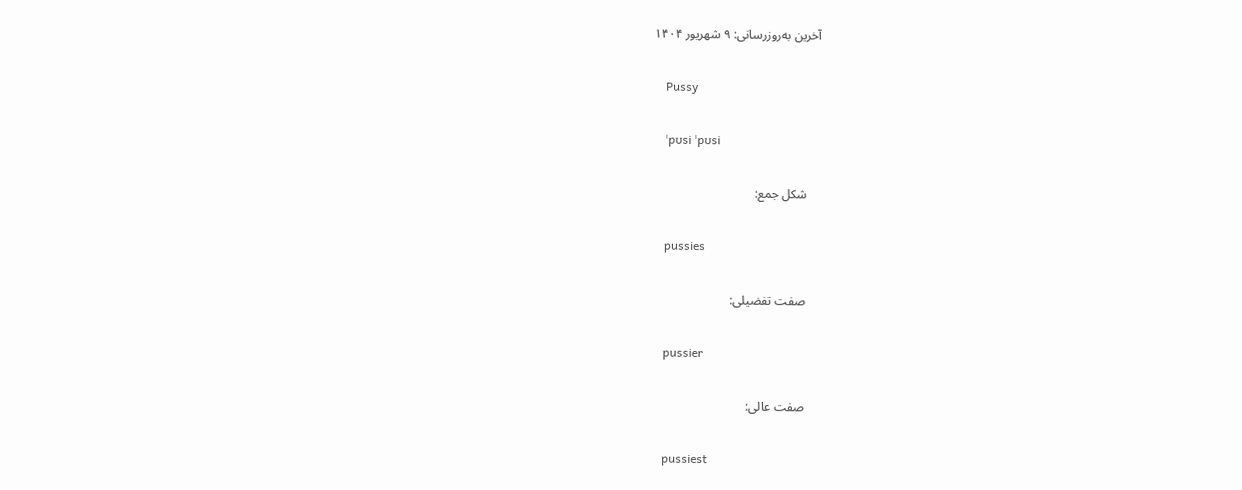آخرین به‌روزرسانی: ۹ شهریور ۱۴۰۴

    Pussy

    ˈpʊsi ˈpʊsi

    شکل جمع:

    pussies

    صفت تفضیلی:

    pussier

    صفت عالی:

    pussiest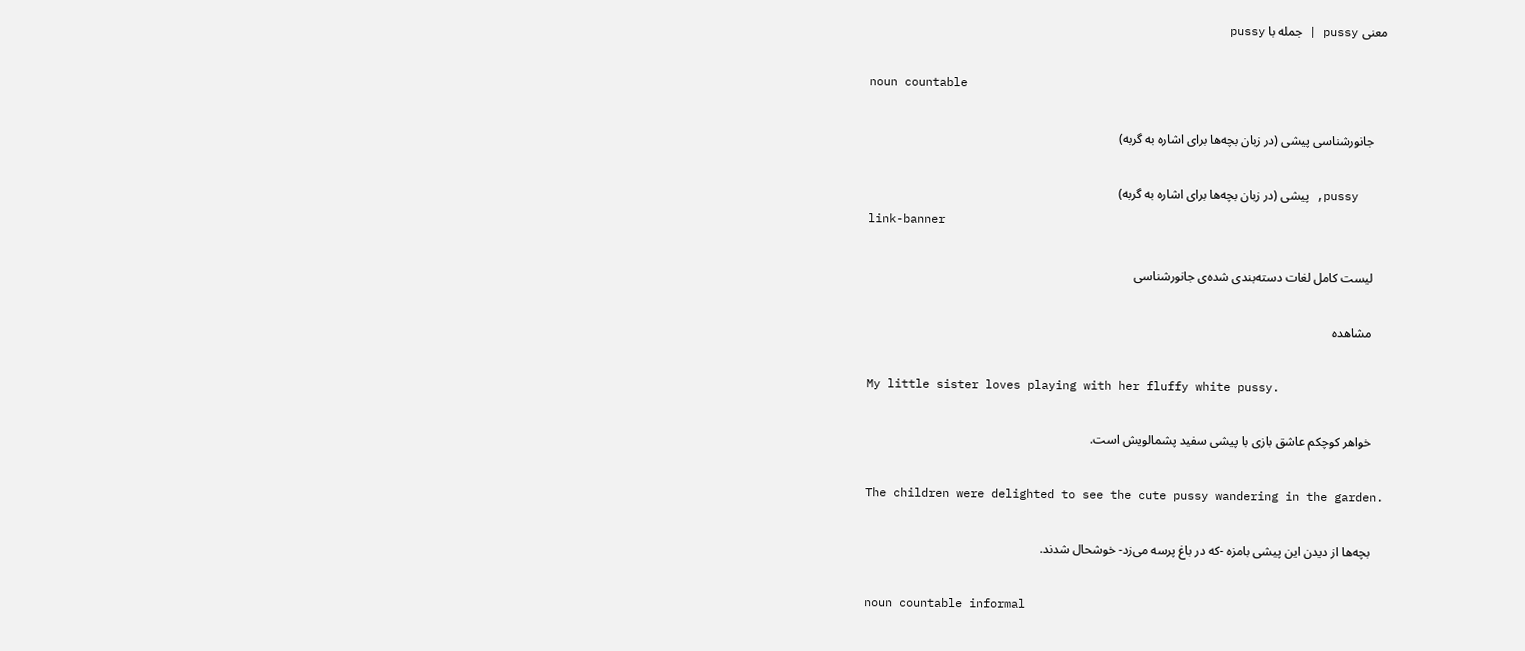معنی pussy | جمله با pussy

    noun countable

    جانورشناسی پیشی (در زبان بچه‌ها برای اشاره به گربه)

    pussy, پیشی (در زبان بچه‌ها برای اشاره به گربه)
    link-banner

    لیست کامل لغات دسته‌بندی شده‌ی جانورشناسی

    مشاهده

    My little sister loves playing with her fluffy white pussy.

    خواهر کوچکم عاشق بازی با پیشی سفید پشمالویش است.

    The children were delighted to see the cute pussy wandering in the garden.

    بچه‌ها از دیدن این پیشی بامزه -که در باغ پرسه می‌زد- خوشحال شدند.

    noun countable informal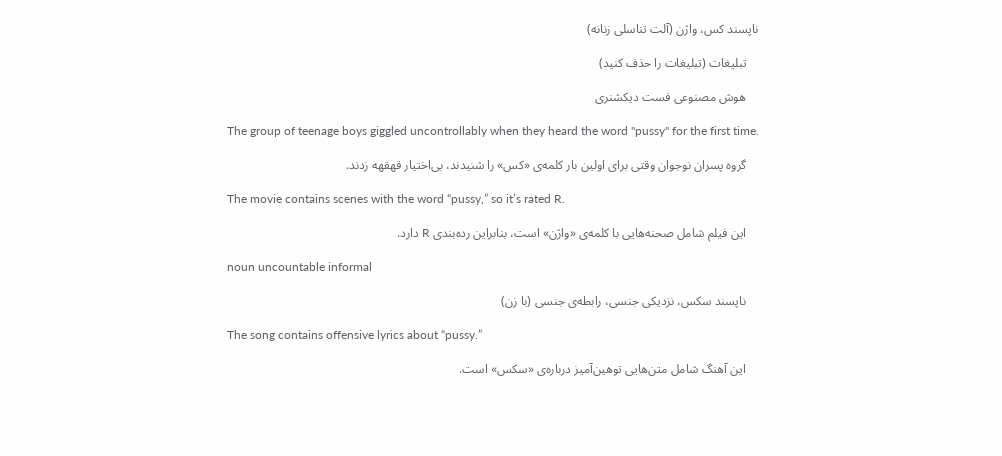ناپسند کس، واژن (آلت تناسلی زنانه)

    تبلیغات (تبلیغات را حذف کنید)

    هوش مصنوعی فست دیکشنری

    The group of teenage boys giggled uncontrollably when they heard the word "pussy" for the first time.

    گروه پسران نوجوان وقتی برای اولین بار کلمه‌ی «کس» را شنیدند، بی‌اختیار قهقهه زدند.

    The movie contains scenes with the word “pussy,” so it’s rated R.

    این فیلم شامل صحنه‌هایی با کلمه‌ی «واژن» است، بنابراین رده‌بندی R دارد.

    noun uncountable informal

    ناپسند سکس، نزدیکی جنسی، رابطه‌ی جنسی (با زن)

    The song contains offensive lyrics about “pussy.”

    این آهنگ شامل متن‌هایی توهین‌آمیز درباره‌ی «سکس» است.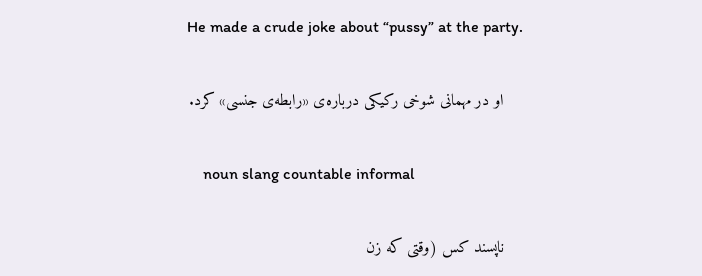He made a crude joke about “pussy” at the party.

    او در مهمانی شوخی رکیکی درباره‌ی «رابطه‌ی جنسی» کرد.

    noun slang countable informal

    ناپسند کس (وقتی که زن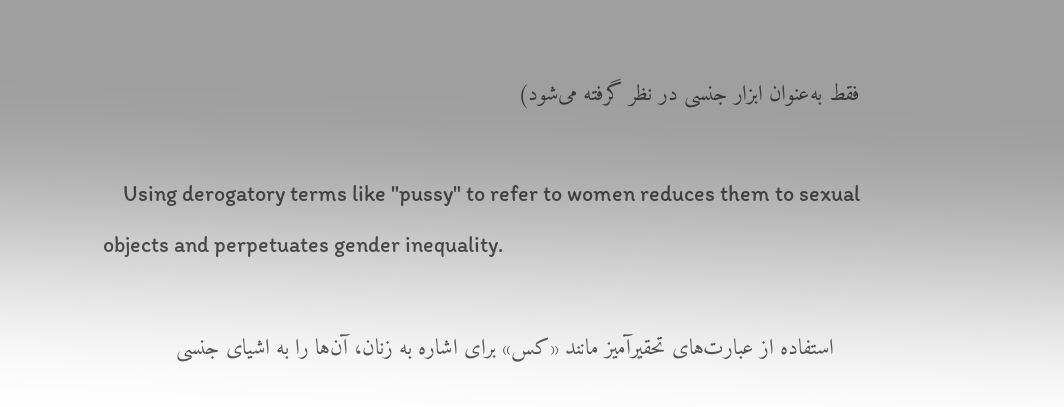فقط به‌عنوان ابزار جنسی در نظر گرفته می‌شود)

    Using derogatory terms like "pussy" to refer to women reduces them to sexual objects and perpetuates gender inequality.

    استفاده از عبارت‌های تحقیرآمیز مانند «کس» برای اشاره به زنان، آن‌ها را به اشیای جنسی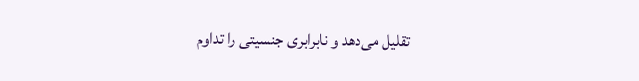تقلیل می‌دهد و نابرابری جنسیتی را تداوم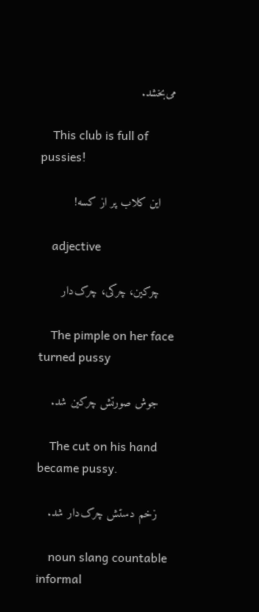می‌بخشد.

    This club is full of pussies!

    این کلاب پر از کسه!

    adjective

    چرکین، چرکی، چرک‌دار

    The pimple on her face turned pussy

    جوش صورتش چرکین شد.

    The cut on his hand became pussy.

    زخم دستش چرک‌دار شد.

    noun slang countable informal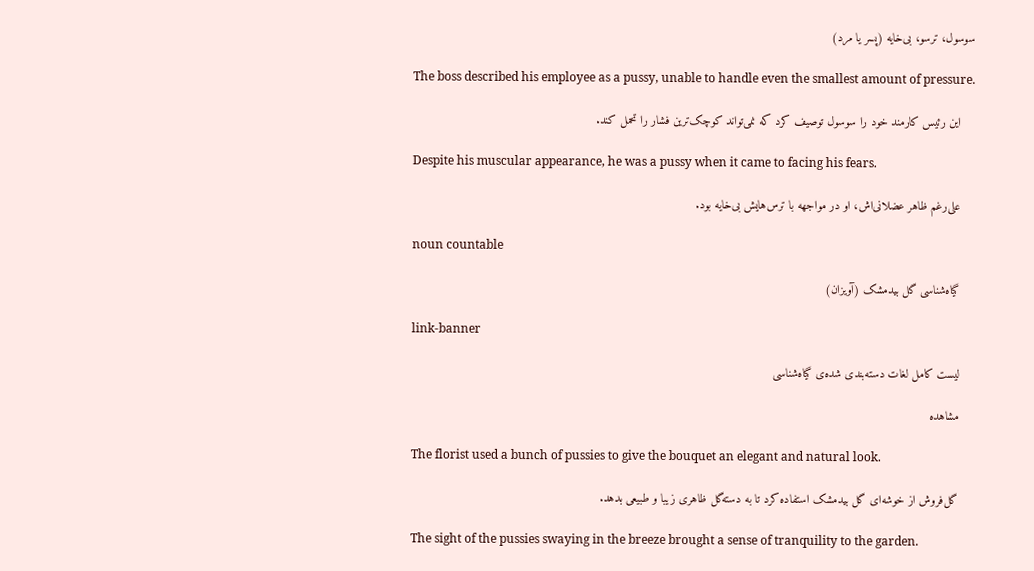سوسول، ترسو، بی‌خایه (پسر یا مرد)

    The boss described his employee as a pussy, unable to handle even the smallest amount of pressure.

    این رئیس کارمند خود را سوسول توصیف کرد که نمی‌تواند کوچک‌ترین فشار را تحمل کند.

    Despite his muscular appearance, he was a pussy when it came to facing his fears.

    علی‌رغم ظاهر عضلانی‌اش، او در مواجهه با ترس‌هایش بی‌خایه بود.

    noun countable

    گیاه‌شناسی گل بیدمشک (آویزان)

    link-banner

    لیست کامل لغات دسته‌بندی شده‌ی گیاه‌شناسی

    مشاهده

    The florist used a bunch of pussies to give the bouquet an elegant and natural look.

    گل‌فروش از خوشه‌ای گل بیدمشک استفاده کرد تا به دسته‌گل ظاهری زیبا و طبیعی بدهد.

    The sight of the pussies swaying in the breeze brought a sense of tranquility to the garden.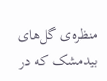منظره‌ی گل‌های بیدمشک که در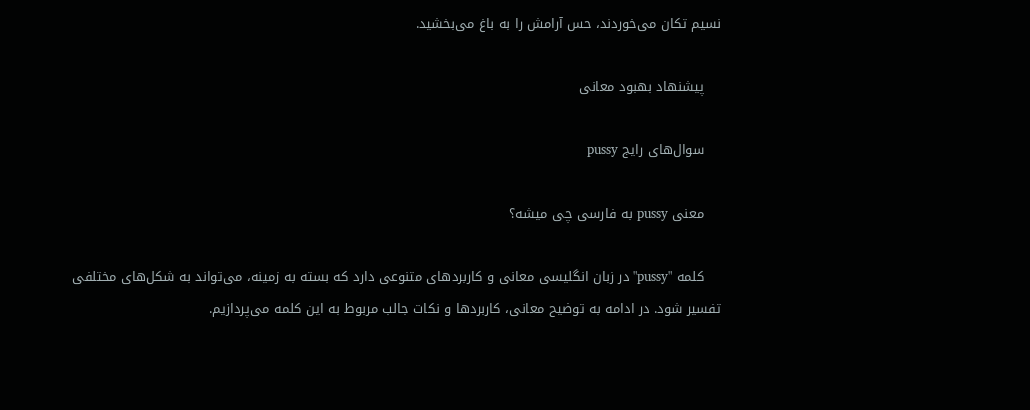نسیم تکان می‌خوردند، حس آرامش را به باغ می‌بخشید.

    پیشنهاد بهبود معانی

    سوال‌های رایج pussy

    معنی pussy به فارسی چی میشه؟

    کلمه "pussy" در زبان انگلیسی معانی و کاربردهای متنوعی دارد که بسته به زمینه، می‌تواند به شکل‌های مختلفی تفسیر شود. در ادامه به توضیح معانی، کاربردها و نکات جالب مربوط به این کلمه می‌پردازیم.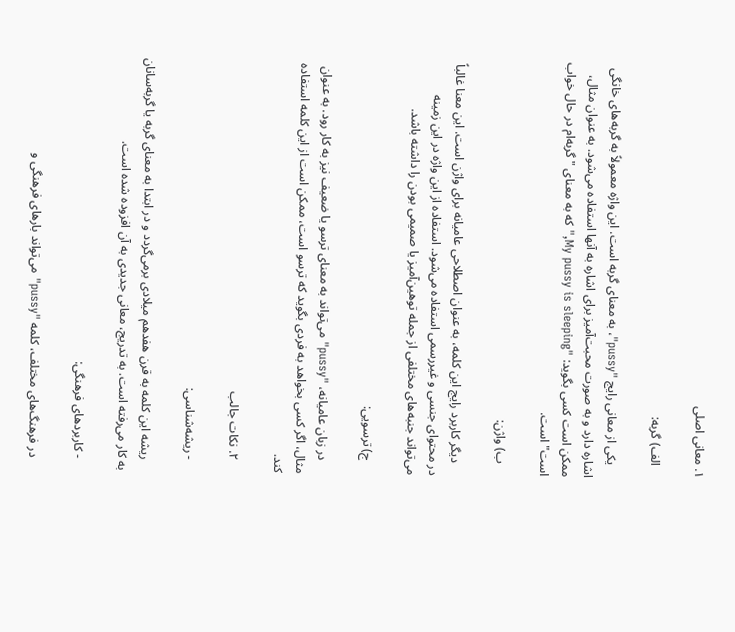۱. معانی اصلی

    الف) گربه:

    یکی از معانی رایج "pussy"، به معنای گربه است. این واژه معمولاً به گربه‌های خانگی اشاره دارد و به صورت محبت‌آمیز برای اشاره به آنها استفاده می‌شود. به عنوان مثال، ممکن است کسی بگوید: "My pussy is sleeping," که به معنای "گربه‌ام در حال خواب است" است.

    ب) واژن:

    دیگر کاربرد رایج این کلمه، به عنوان اصطلاحی عامیانه برای واژن است. این معنا غالباً در محتوای جنسی و غیررسمی استفاده می‌شود. استفاده از این واژه در این زمینه می‌تواند جنبه‌های مختلفی از جمله توهین‌آمیز یا صمیمی بودن را داشته باشد.

    ج) ترسویی:

    در زبان عامیانه، "pussy" می‌تواند به معنای ترسو یا ضعیف نیز به کار رود. به عنوان مثال، اگر کسی بخواهد به فردی بگوید که ترسو است، ممکن است از این کلمه استفاده کند.

    ۲. نکات جالب

    - ریشه‌شناسی:

    ریشه این کلمه به قرن هفدهم میلادی برمی‌گردد و در ابتدا به معنای گربه یا گربه‌سانان به کار می‌رفته است. به تدریج، معانی جدیدی به آن افزوده شده است.

    - کاربردهای فرهنگی:

    در فرهنگ‌های مختلف، کلمه "pussy" می‌تواند بارهای فرهنگی و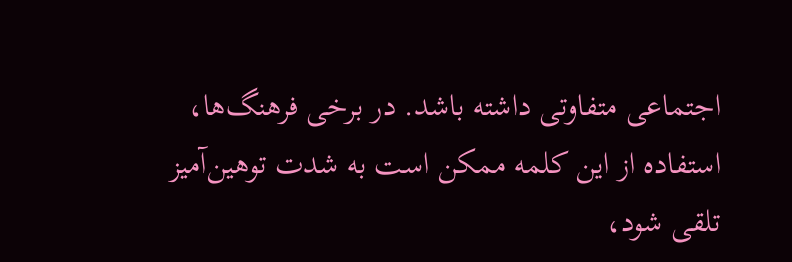اجتماعی متفاوتی داشته باشد. در برخی فرهنگ‌ها، استفاده از این کلمه ممکن است به شدت توهین‌آمیز تلقی شود،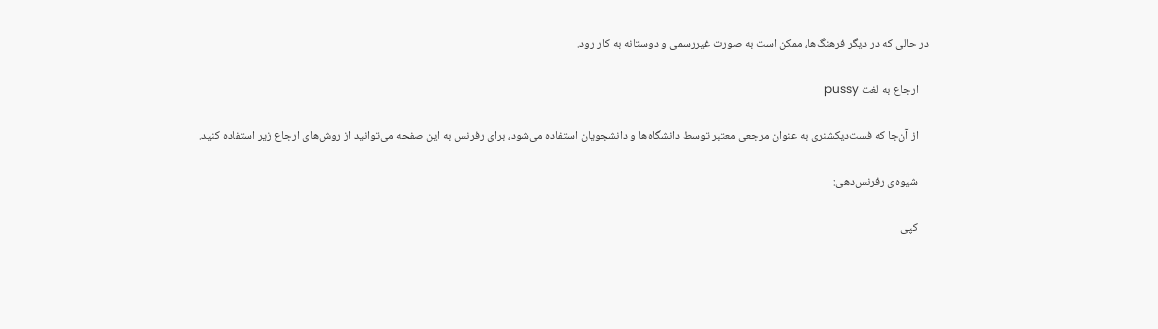در حالی که در دیگر فرهنگ‌ها، ممکن است به صورت غیررسمی و دوستانه به کار رود.

    ارجاع به لغت pussy

    از آن‌جا که فست‌دیکشنری به عنوان مرجعی معتبر توسط دانشگاه‌ها و دانشجویان استفاده می‌شود، برای رفرنس به این صفحه می‌توانید از روش‌های ارجاع زیر استفاده کنید.

    شیوه‌ی رفرنس‌دهی:

    کپی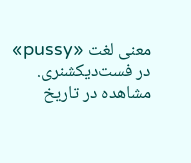معنی لغت «pussy» در فست‌دیکشنری. مشاهده در تاریخ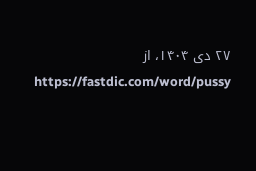۲۷ دی ۱۴۰۴، از https://fastdic.com/word/pussy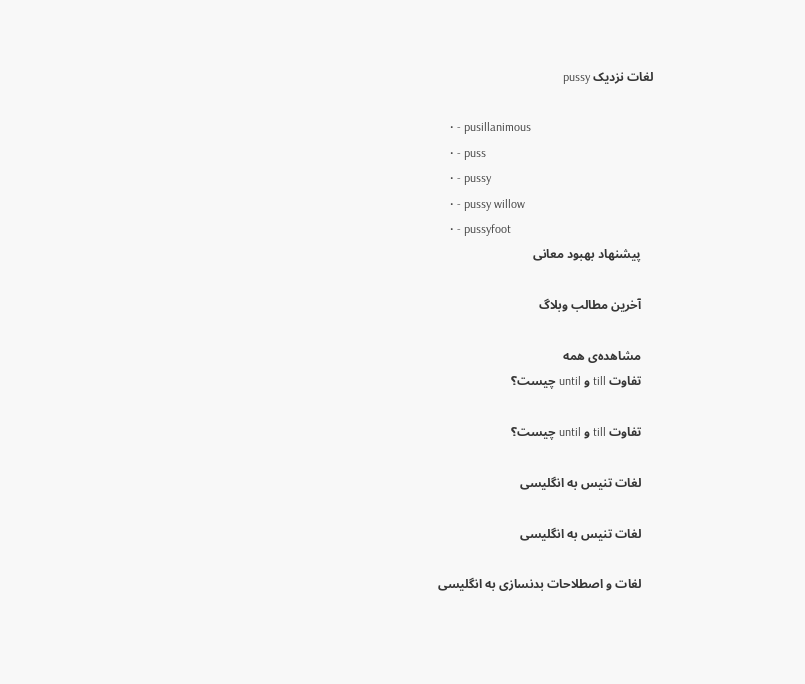لغات نزدیک pussy

    • - pusillanimous
    • - puss
    • - pussy
    • - pussy willow
    • - pussyfoot
    پیشنهاد بهبود معانی

    آخرین مطالب وبلاگ

    مشاهده‌ی همه
    تفاوت till و until چیست؟

    تفاوت till و until چیست؟

    لغات تنیس به انگلیسی

    لغات تنیس به انگلیسی

    لغات و اصطلاحات بدنسازی به انگلیسی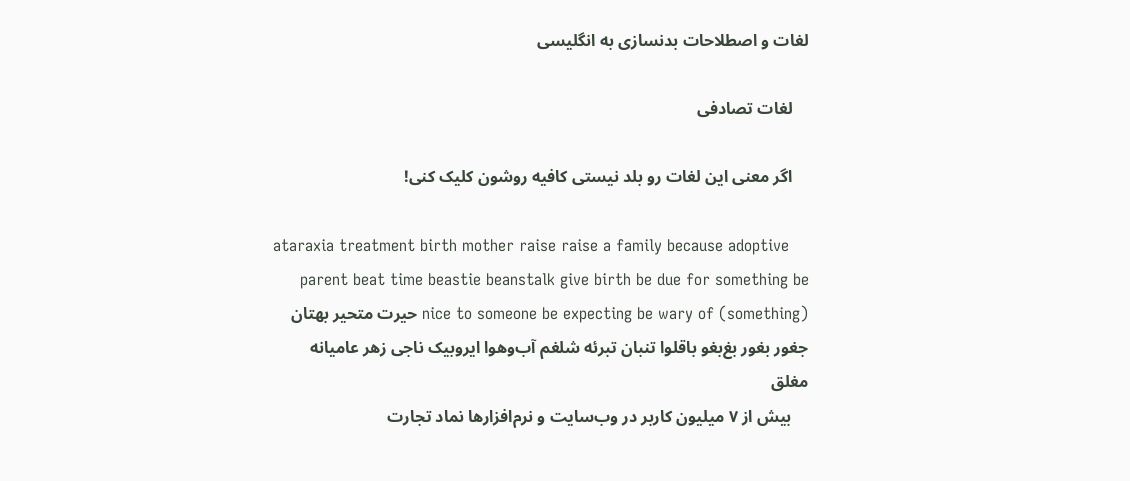لغات و اصطلاحات بدنسازی به انگلیسی

    لغات تصادفی

    اگر معنی این لغات رو بلد نیستی کافیه روشون کلیک کنی!

    ataraxia treatment birth mother raise raise a family because adoptive parent beat time beastie beanstalk give birth be due for something be nice to someone be expecting be wary of (something) حیرت متحیر بهتان جغور بغور بغ‌بغو باقلوا تنبان تبرئه شلغم آب‌وهوا ایروبیک ناجی زهر عامیانه مغلق
    بیش از ۷ میلیون کاربر در وب‌سایت و نرم‌افزارها نماد تجارت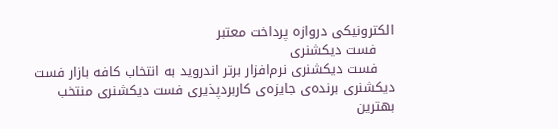الکترونیکی دروازه پرداخت معتبر
    فست دیکشنری
    فست دیکشنری نرم‌افزار برتر اندروید به انتخاب کافه بازار فست دیکشنری برنده‌ی جایزه‌ی کاربرد‌پذیری فست دیکشنری منتخب بهترین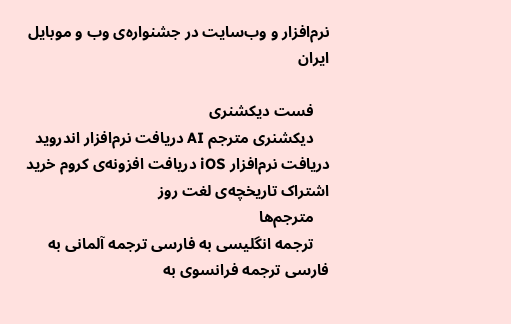نرم‌افزار و وب‌سایت در جشنواره‌ی وب و موبایل ایران

    فست دیکشنری
    دیکشنری مترجم AI دریافت نرم‌افزار اندروید دریافت نرم‌افزار iOS دریافت افزونه‌ی کروم خرید اشتراک تاریخچه‌ی لغت روز
    مترجم‌ها
    ترجمه انگلیسی به فارسی ترجمه آلمانی به فارسی ترجمه فرانسوی به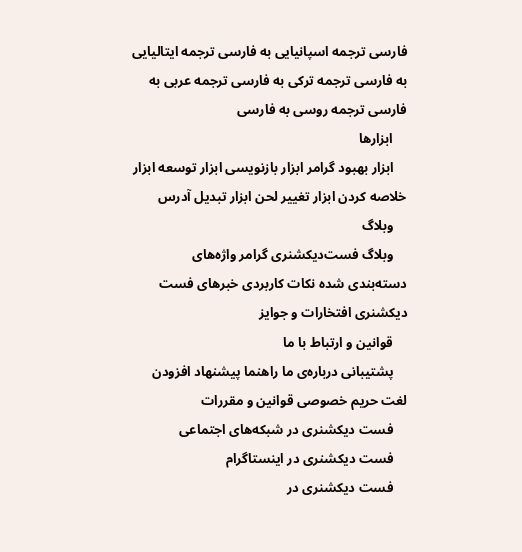فارسی ترجمه اسپانیایی به فارسی ترجمه ایتالیایی به فارسی ترجمه ترکی به فارسی ترجمه عربی به فارسی ترجمه روسی به فارسی
    ابزارها
    ابزار بهبود گرامر ابزار بازنویسی ابزار توسعه ابزار خلاصه کردن ابزار تغییر لحن ابزار تبدیل آدرس
    وبلاگ
    وبلاگ فست‌دیکشنری گرامر واژه‌های دسته‌بندی شده نکات کاربردی خبرهای فست دیکشنری افتخارات و جوایز
    قوانین و ارتباط با ما
    پشتیبانی درباره‌ی ما راهنما پیشنهاد افزودن لغت حریم خصوصی قوانین و مقررات
    فست دیکشنری در شبکه‌های اجتماعی
    فست دیکشنری در اینستاگرام
    فست دیکشنری در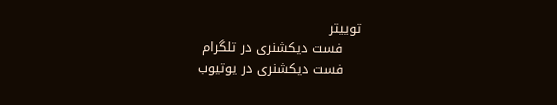توییتر
    فست دیکشنری در تلگرام
    فست دیکشنری در یوتیوب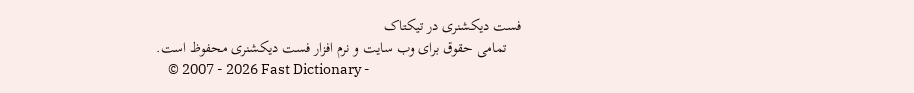فست دیکشنری در تیکتاک
    تمامی حقوق برای وب سایت و نرم افزار فست دیکشنری محفوظ است.
    © 2007 - 2026 Fast Dictionary -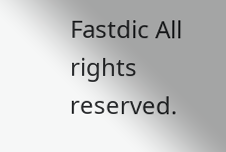Fastdic All rights reserved.